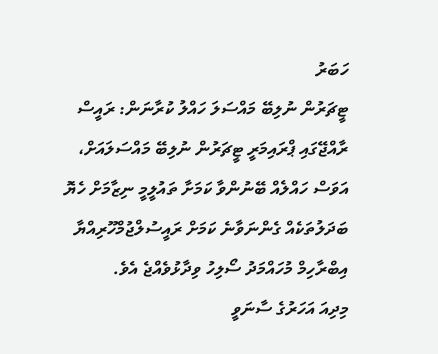ހަބަރު
ޓީޗަރުން ނުލިބޭ މައްސަލަ ހައްލު ކުރާނަން: ރައީސް
ރާއްޖޭގައި ޕްރައިމަރީ ޓީޗަރުން ނުލިބޭ މައްސަލައަށް، އަވަސް ހައްލެއް ބޭނުންވާ ކަމަށާ ތައުލީމީ ނިޒާމަށް ހެޔޮ ބަދަލުތަކެއް ގެންނަވާނެ ކަމަށް ރައީސުލްޖުމްހޫރިއްޔާ އިބްރާހިމް މުހައްމަދު ސޯލިހު ވިދާޅުވެއްޖެ އެވެ.
މިދިއަ އަހަރުގެ ސާނަވީ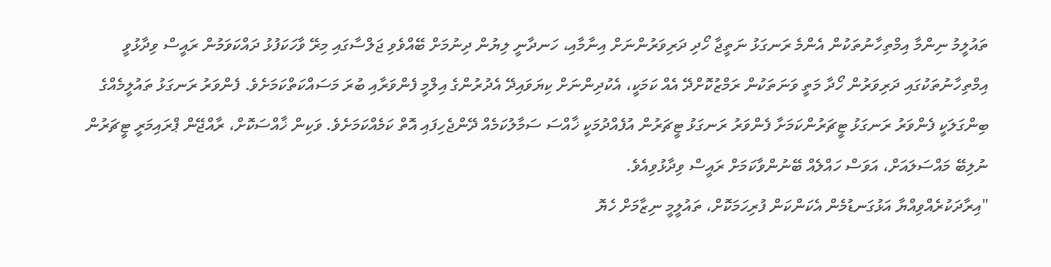ތައުލީމު ނިންމާ އިމްތިހާނުތަކުން އެންމެ ރަނގަޅު ނަތީޖާ ހޯދި ދަރިވަރުންނަށް އިނާމާއި، ހަނދާނީ ލިޔުން ދިނުމަށް ބޭއްވެވި ޖަލްސާގައި މިރޭ ވާހަކަފުޅު ދައްކަވަމުން ރައީސް ވިދާޅުވީ އިމްތިހާނުތަކުގައި ދަރިވަރުން ހޯދާ މަތީ ވަނަތަކުން ރަމްޒުކޮށްދޭ އެއް ކަމަކީ، އެކުދިންނަށް ކިޔަވައިދޭ އެދުރުންގެ އިލްމީ ފެންވަރާއި ބުރަ މަސައްކަތްކަމަށެވެ. ފެންވަރު ރަނގަޅު ތައުލީމެއްގެ ބިންގަލަކީ ފެންވަރު ރަނގަޅު ޓީޗަރުންކަމަށާ ފެންވަރު ރަނގަޅު ޓީޗަރުން އުފެއްދުމަކީ ޚާއްސަ ސަމާލުކަމެއް ދޭންޖެހިފައި އޮތް ކަމެއްކަމަށެވެ. ވަކިން ޚާއްސަކޮށް، ރާއްޖޭން ޕްރައިމަރީ ޓީޗަރުން ނުލިބޭ މައްސަލައަށް، އަވަސް ހައްލެއް ބޭނުންވާކަމަށް ރައީސް ވިދާޅުވިއެވެ.
"އިރާދަކުރެއްވިއްޔާ އަޅުގަނޑުމެން އެކަންކަން ފުރިހަމަކޮށް، ތައުލީމީ ނިޒާމަށް ހެޔޮ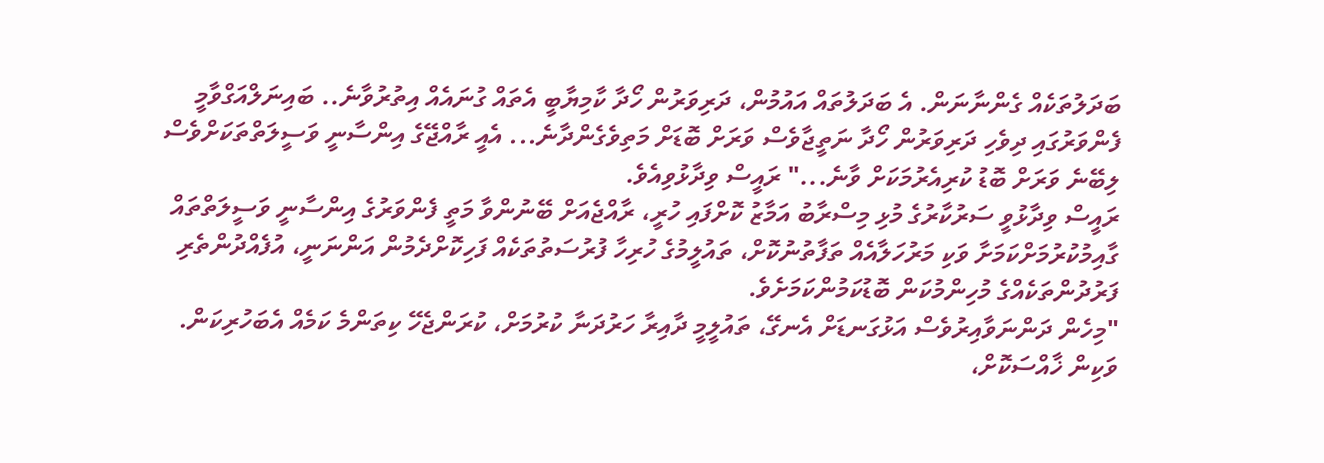ބަދަލުތަކެއް ގެންނާނަން. އެ ބަދަލުތައް އައުމުން، ދަރިވަރުން ހޯދާ ކާމިޔާބީ އެތައް ގުނައެއް އިތުރުވާނެ.. ބައިނަލްއަގްވާމީ ފެންވަރުގައި ދިވެހި ދަރިވަރުން ހޯދާ ނަތީޖާވެސް ވަރަށް ބޮޑަށް މަތިވެގެންދާނެ... އެއީ ރާއްޖޭގެ އިންސާނީ ވަސީލަތްތަކަށްވެސް ލިބޭނެ ވަރަށް ބޮޑު ކުރިއެރުމަކަށް ވާނެ..." ރައީސް ވިދާޅުވިއެވެ.
ރައީސް ވިދާޅުވީ ސަރުކާރުގެ މުޅި މިސްރާބު އަމާޒު ކޮށްފައި ހުރީ، ރާއްޖެއަށް ބޭނުންވާ މަތީ ފެންވަރުގެ އިންސާނީ ވަސީލަތްތައް ގާއިމުކުރުމަށްކަމަށާ ވަކި މަރުހަލާއެއް ތަފާތުނުކޮށް، ތައުލީމުގެ ހުރިހާ ފުރުސަތުތަކެއް ފަހިކޮށްދެމުން އަންނަނީ، އުފެއްދުންތެރި ފަރުދުންތަކެއްގެ މުހިންމުކަން ބޮޑުކަމުންކަމަށެވެ.
"މިހެން ދަންނަވާއިރުވެސް އަޅުގަނޑަށް އެނގޭ، ތައުލީމީ ދާއިރާ ހަރުދަނާ ކުރުމަށް، ކުރަންޖެހޭ ކިތަންމެ ކަމެއް އެބަހުރިކަން. ވަކިން ޚާއްސަކޮށް،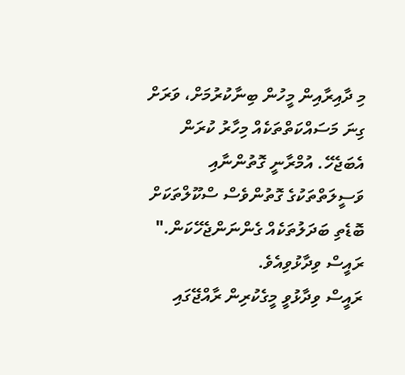މި ދާއިރާއިން މީހުން ބިނާކުރުމަށް، ވަރަށް ގިނަ މަސައްކަތްތަކެއް މިހާރު ކުރަން އެބަޖެހޭ. އުމްރާނީ ގޮތުންނާއި ވަސީލަތްތަކުގެ ގޮތުންވެސް ސްކޫލްތަކަށް ބޮޑެތި ބަދަލުތަކެއް ގެންނަންޖެހޭކަން." ރައީސް ވިދާޅުވިއެވެ.
ރައީސް ވިދާޅުވީ މީގެކުރިން ރާއްޖޭގައި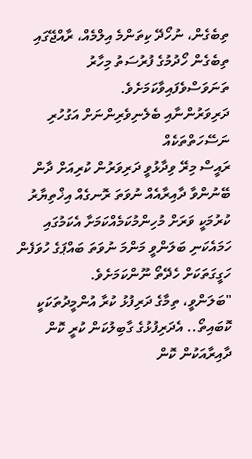ތިބެގެން، ނުހޯދޭ ކިތަންމެ އިލްމެއް، ރާއްޖޭގައި ތިބެގެން ހޯދުމުގެ ފުރުސަތު މިހާރު ތަނަވަސްވެފައިވާކަމަށެވެ.
ދަރިވަރުންނާއި ބެލެނިވެރިންނަށް އަގުހުރި ނަސޭހަތްތަކެއް
ރައީސް މިރޭ ވިދާޅުވީ ދަރިވަރުން ކުރިއަށް ދާން ބޭނުންވާ ދާއިރާއެއް ނުވަތަ ރޮނގެއް އިޚްތިޔާރު ކުރުމަކީ ވަރަށް މުހިންމުކަމެއްކަމަށާ އެކަމުގައި ހަމައެކަނި ބަލަންވީ މަންމަ ނުވަތަ ބައްޕަގެ ހުވަފެން ހަގީގަތަކަށް ހެދޭތޯ ނޫންކަމަށެވެ.
"ބަލަންވީ، ތިމާގެ ދަރިފުޅު ކުރާ އުންމީދުތަކަކީ ކޮބައިތޯ.. އެދަރިފުޅުގެ ގާބިލުކަން ކުރީ ކޮން ދާއިރާއަކުން ކޮން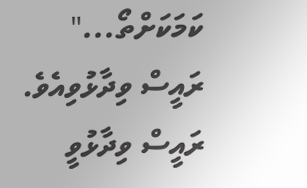ކަމަކަށްތޯ..." ރައީސް ވިދާޅުވިއެވެ.
ރައީސް ވިދާޅުވީ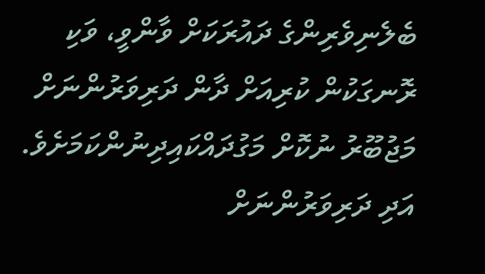ބެލެނިވެރިންގެ ދައުރަކަށް ވާންވީ، ވަކި ރޮނގަކުން ކުރިއަށް ދާން ދަރިވަރުންނަށް މަޖުބޫރު ނުކޮށް މަގުދައްކައިދިނުންކަމަށެވެ. އަދި ދަރިވަރުންނަށް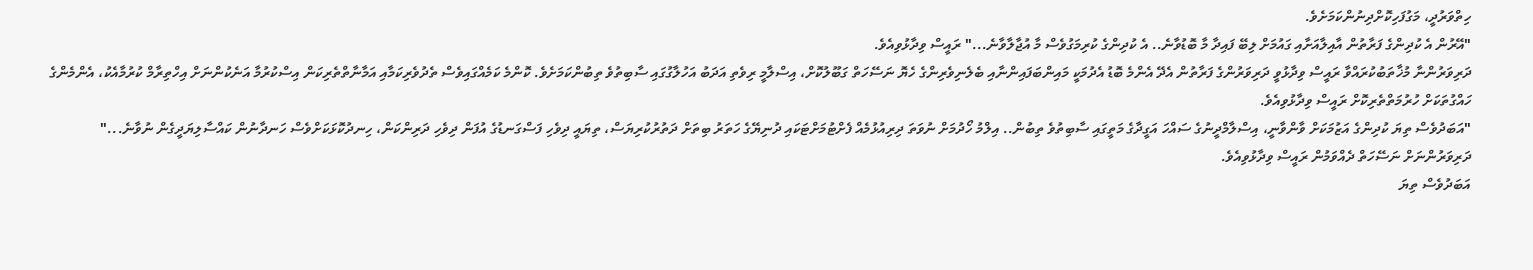ހިތްވަރުދީ، މަގުފަހިކޮށްދިނުންކަމަށެވެ.
"އޭރުން އެ ކުދިންގެ ފަރާތުން އާއިލާއަށާއި ގައުމަށް ލިބޭ ފައިދާ މާ ބޮޑުވާނެ.. އެ ކުދިންގެ ކުރިމަގުވެސް މާ އުޖާލާވާނެ..." ރައީސް ވިދާޅުވިއެވެ.
ދަރިވަރުންނާ މުޚާތަބުކުރައްވާ ރައީސް ވިދާޅުވީ ދަރިވަރުންގެ ފަރާތުން އެދޭ އެންމެ ބޮޑު އެދުމަކީ މައިންބަފައިންނާއި ބެލެނިވެރިންގެ ހެޔޮ ނަސޭހަތް ގަބޫލުކޮށް، އިސްލާމީ ރިވެތި އަދަބު އަހުލާގުގައި ސާބިތުވެ ތިބުންކަމަށެވެ. ކޮންމެ ކަމެއްގައިވެސް ތެދުވެރިކަމާއި އަމާނާތްތެރިކަން އިސްކުރުމާ އަނެކުންނަށް އިހްތިރާމް ކުރުމާއެކު، އެންމެންގެ ހައްގުތަކަށް ހުރުމަތްތެރިކޮށް ރައީސް ވިދާޅުވިއެވެ.
"އަބަދުވެސް ތިޔަ ކުދިންގެ އަޒުމަކަށް ވާންވާނީ، އިސްލާމްދީނުގެ ސައްހަ އަގީދާގެ މަތީގައި ސާބިތުވެ ތިބުން.. އިލްމު ހޯދުމަށް ނުވަތަ ދިރިއުޅުމެއް ފެށްޓުމަށްޓަކައި ދުނިޔޭގެ ހަތަރު ބިތަށް ދަތުރުކުރިޔަސް، ތިޔައީ ދިވެހި ފަސްގަނޑުގެ އުފަން ދިވެހި ދަރިންކަން، ހިނދުކޮޅަކަށްވެސް ހަނދާނުން ކައްސާލިޔަދީގެން ނުވާނެ..." ދަރިވަރުންނަށް ނަސޭހަތް ދެއްވަމުން ރައީސް ވިދާޅުވިއެވެ.
އަބަދުވެސް ތިޔަ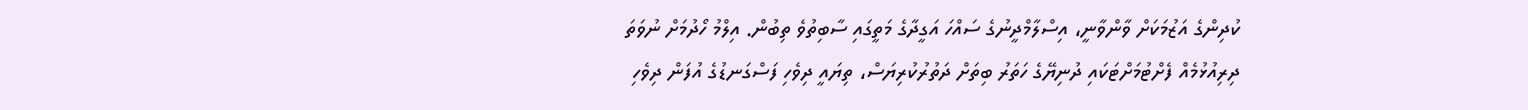ކުދިންގެ އަޒުމަކަށް ވާންވާނީ، އިސްލާމްދީނުގެ ސައްހަ އަގީދާގެ މަތީގައި ސާބިތުވެ ތިބުން. އިލްމު ހޯދުމަށް ނުވަތަ ދިރިއުޅުމެއް ފެށްޓުމަށްޓަކައި ދުނިޔޭގެ ހަތަރު ބިތަށް ދަތުރުކުރިޔަސް، ތިޔައީ ދިވެހި ފަސްގަނޑުގެ އުފަން ދިވެހި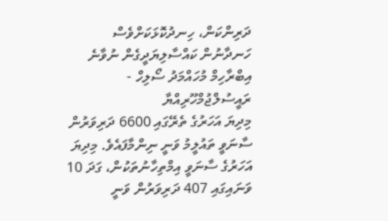ދަރިންކަން، ހިނދުކޮޅަކަށްވެސް ހަނދާނުން ކައްސާލިޔަދީގެން ނުވާނެ
އިބްރާހިމް މުހައްމަދު ސޯލިހް - ރައީސުލްޖުމްހޫރިއްޔާ
މިދިޔަ އަހަރުގެ ތެރޭގައި 6600 ދަރިވަރުން ސާނަވީ ތައުލީމު ވަނީ ނިންމާފައެވެ. މިދިޔަ އަހަރުގެ ސާނަވީ އިމްތިހާނުތަކުން، ގަދަ 10 ވަނައިގައި 407 ދަރިވަރުން ވަނީ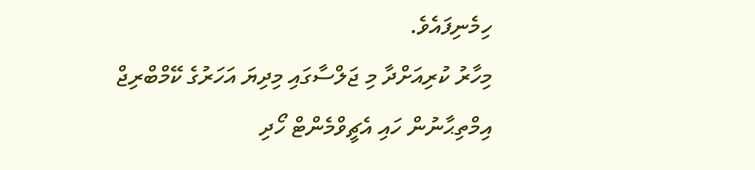ހިމެނިފައެވެ.
މިހާރު ކުރިއަށްދާ މި ޖަލްސާގައި މިދިޔަ އަހަރުގެ ކޭމްބްރިޖް އިމްތިޙާނުން ހައި އެޗީވްމެންޓް ހޯދި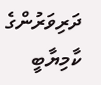ދަރިވަރުންގެ ކާމިޔާބީ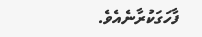ފާހަގަކުރާނެއެވެ.